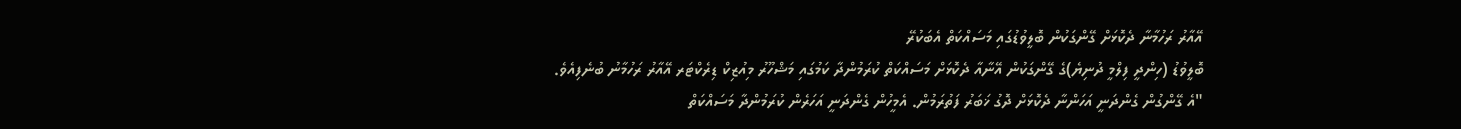އޭއާރު ރަހުމާނާ ދެކޮޅަށް ގޭންގަކުން ބޮލީވުޑުގައި މަސައްކަތް އެބަކުރޭ
ބޮލީވުޑު (ހިންދީ ފިލްމީ ދުނިޔެ)ގެ ގޭންގަކުން އޭނާއާ ދެކޮޅަށް މަސައްކަތް ކުރަމުންދާ ކަމުގައި މަޝްހޫރު މިއުޒިކް ޑިރެކްޓަރ އޭއާރު ރަހުމާނު ބުނެފިއެވެ.
"އެ ގޭންގުން ގެންދަނީ އަހަންނާ ދެކޮޅަށް ދޮގު ޚަބަރު ފަތުރަމުން. އެމީހުން ގެންދަނީ އަހަރެން ކުރަމުންދާ މަސައްކަތް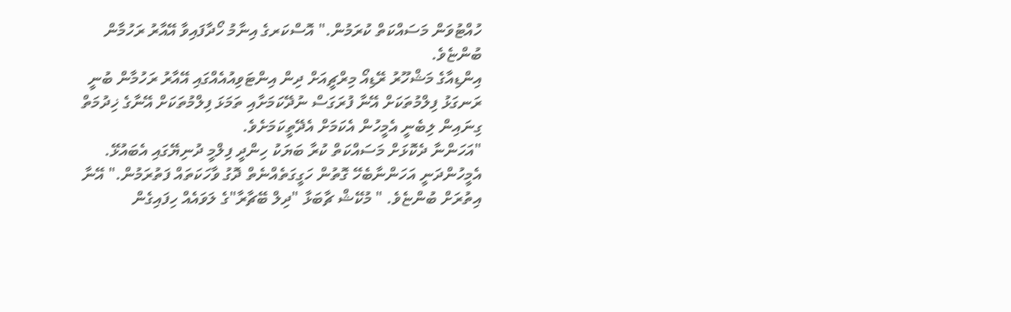ހުއްޓުވަން މަސައްކަތް ކުރަމުން." އޮސްކަރގެ އިނާމު ހޯދާފައިވާ އޭއާރު ރަހުމާން ބުންޏެވެ.
އިންޑިއާގެ މަޝްހޫރު ރޭޑިއޯ މިރްޗީއަށް ދިން އިންޓަވިއުއެއްގައި އޭއާރު ރަހުމާން ބުނީ ރަނގަޅު ފިލްމުތަކަށް އޭނާ ފުރަގަސް ނުދޭކަމަށާއި ތަމަޅަ ފިލްމުތަކަށް އޭނާގެ ޚިދުމަތް ގިނައިން ލިބެނީ އެމީހުން އެކަމަށް އެދޭތީކަމަށެވެ.
"އަހަންނާ ދެކޮޅަށް މަސައްކަތް ކުރާ ބަޔަކު ހިންދީ ފިލްމީ ދުނިޔޭގައި އެބައުޅޭ. އެމީހުންދަނީ އަހަންނާބެހޭ ގޮތުން ހަގީގަތެއްނެތް ދޮގު ވާހަކަތައް ފަތުރަމުން." އޭނާ އިތުރަށް ބުންޏެވެ. " މުކޭޝް ޗާބަޅާ "ދިލް ބޭޗާރާ"ގެ ލަވައެއް ހިފައިގެން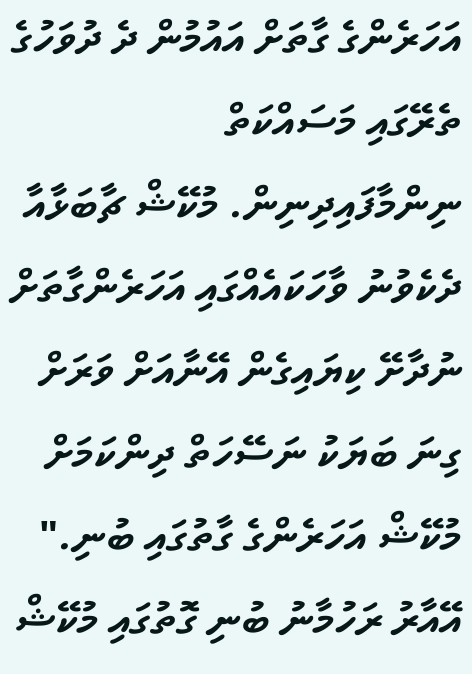އަހަރެންގެ ގާތަށް އައުމުން ދެ ދުވަހުގެ ތެރޭގައި މަސައްކަތް ނިންމާފައިދިނިން. މުކޭޝް ޗާބަޅާއާ ދެކެވުނު ވާހަކައެއްގައި އަހަރެންގާތަށް ނުދާށޭ ކިޔައިގެން އޭނާއަށް ވަރަށް ގިނަ ބަޔަކު ނަސޭހަތް ދިންކަމަށް މުކޭޝް އަހަރެންގެ ގާތުގައި ބުނި."
އޭއާރު ރަހުމާނު ބުނި ގޮތުގައި މުކޭޝް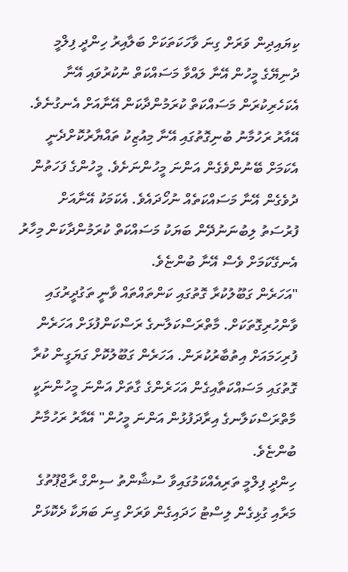ކިޔައިދިން ވަރަށް ގިނަ ވާހަކަތަކަށް ބަލާއިރު ހިންދީ ފިލްމީ  ދުނިޔޭގެ މީހުން އޭނާ ލައްވާ މަސައްކަތް ނުކުރުވައި އޭނާ އެކަހެރިކުރަން މަސައްކަތް ކުރަމުންދާކަން އޭނާއަށް އެނގުނެވެ.
އޭއާރު ރަހުމާނު ބުނިގޮތުގައި އޭނާ މިއުޒިކު ތައްޔާރުކޮށްދެނީ އެކަމަށް ބޭނުންވެގެން އަންނަ މީހުންނަށެވެ. މީހުންގެ ފަހަތުން ދުވެގެން އޭނާ މަސައްކަތެއް ނުހޯދައެވެ. އެކަމަކު އޭނާއަށް ފުރުސަތު ލިބުނަނުދޭން ބަޔަކު މަސައްކަތް ކުރަމުންދާކަން މިހާރު އެނގޭކަމަށް ވެސް އޭނާ ބުންޏެވެ.
"އަހަރެން ގަބޫލުކުރާ ގޮތުގައި ކަންތައްތައް ވާނީ ތަގުދީރުގައި ވާންހުރިގޮތަކަށް. މާތްރަސްކަލާނގެ ރަސްކަންފުޅަށް އަހަރެން ފުރިހަމައަށް އިތުބާރުކުރަން. އަހަރެން ގަބޫލުކޮށް ގަޔަގީން ކުރާ ގޮތުގައި މަސައްކަތާއިގެން އަހަރެންގެ ގާތަށް އަންނަ މީހުންނަކީ މާތްރަސްކަލާނގެ އިރާދަފުޅުން އަންނަ މީހުން" އޭއާރު ރަހުމާނު ބުންޏެވެ.
ހިންދީ ފިލްމީ ތަރިއެއްކަމުގައިވާ ސުޝާންތު ސިންގް ރާޖްޕޫތުގެ މަރާއި ގުޅިގެން ލިސްޓު ހަދައިގެން ވަރަށް ގިނަ ބަޔަކާ ދެކޮޅަށް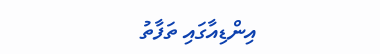އިންޑިއާގައި ތަފާތު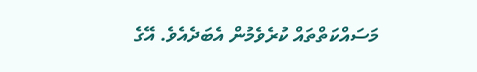މަސައްކަތްތައް ކުރެވެމުން އެބަދެއެވެ. އޭގެ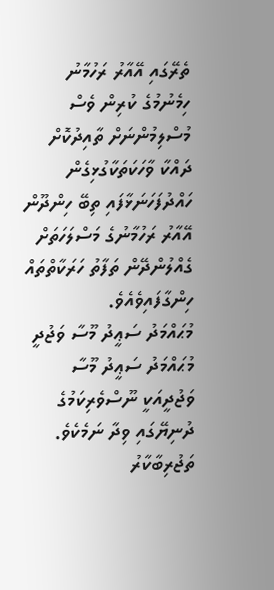ތެރޭގައި އޭއާރު ރަހުމާނު ހިމެނުމުގެ ކުރިން ވެސް މުސްލިމުންނަށް ތާއިދުކޮށް ދައްކާ ވާހަކަތަކާގުޅިގެން ހައްދުފަހަނަޅާފައި ތިބޭ ހިންދޫން އޭއާރު ރަހުމާނުގެ މަސްލަހަތަށް ގެއްލުންދޭން ތަފާތު ހަރަކާތްތައް ހިންގާފައިވެއެވެ.
މުޙައްމަދު ސަޢީދު މޫސާ ވަޖުދީ
މުޙައްމަދު ސަޢީދު މޫސާ ވަޖުދީއަކީ ނޫސްވެރިކަމުގެ ދުނިޔޭގައި ވިދާ ނަމެކެވެ. ތަޖުރިބާކާރު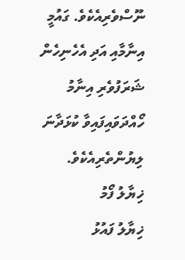ނޫސްވެރިއެކެވެ. ގައުމީ އިނާމާއި އަދި އެހެނިހެން ޝަރަފުވެރި އިނާމު ހޯއްދަވައިފައިވާ ކުޅަދާނަ ލިޔުންތެރިއެކެވެ.
ޚިޔާލު ފޯމު
ޚިޔާލު ފައުޅު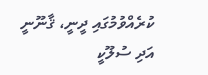ކުރެއްވުމުގައި ދީނީ، ޤާނޫނީ އަދި ސުލޫކީ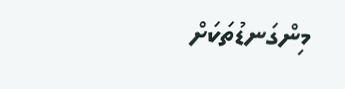މިންގަނޑުތަކަށް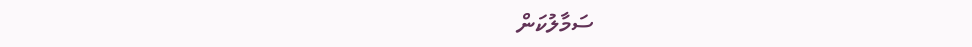ސަމާލުކަން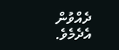ދެއްވުން އެދެމެވެ.